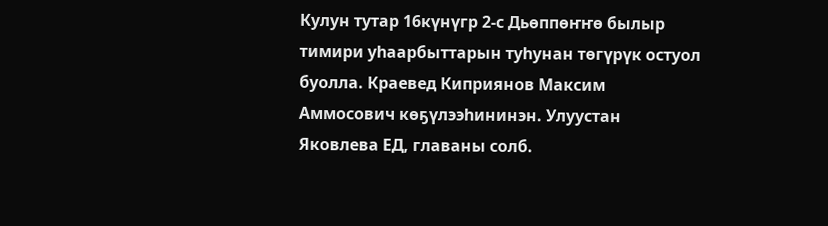Кулун тутар 16күнүгр 2-с Дьөппөҥҥө былыр тимири уһаарбыттарын туһунан төгүрүк остуол буолла. Краевед Киприянов Максим Аммосович көҕүлээһининэн. Улуустан Яковлева ЕД, главаны солб.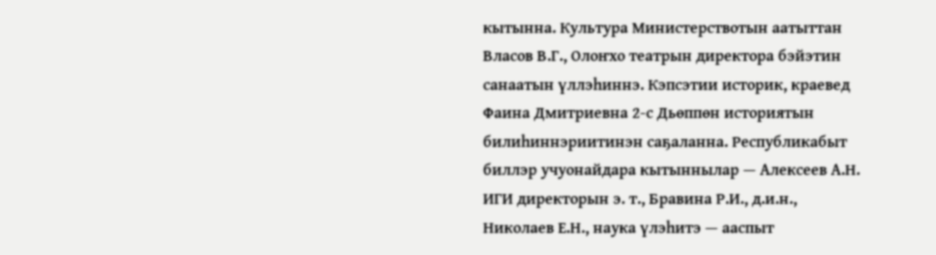кытынна. Культура Министерствотын аатыттан Власов В.Г., Олоҥхо театрын директора бэйэтин санаатын үллэһиннэ. Кэпсэтии историк, краевед Фаина Дмитриевна 2-с Дьөппөн историятын билиһиннэриитинэн саҕаланна. Республикабыт биллэр учуонайдара кытыннылар — Алексеев А.Н. ИГИ директорын э. т., Бравина Р.И., д.и.н., Николаев Е.Н., наука үлэһитэ — ааспыт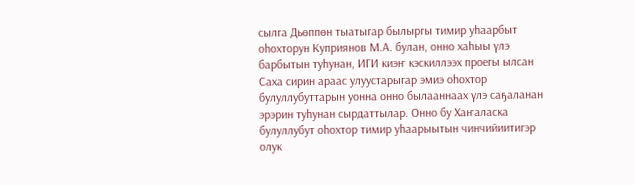сылга Дьөппөн тыатыгар былыргы тимир уһаарбыт оһохторун Куприянов М.А. булан, онно хаһыы үлэ барбытын туһунан, ИГИ киэҥ кэскиллээх проегы ылсан Саха сирин араас улуустарыгар эмиэ оһохтор булуллубуттарын уонна онно былааннаах үлэ саҕаланан эрэрин туһунан сырдаттылар. Онно бу Хаҥаласка булуллубут оһохтор тимир уһаарыытын чинчийиитигэр олук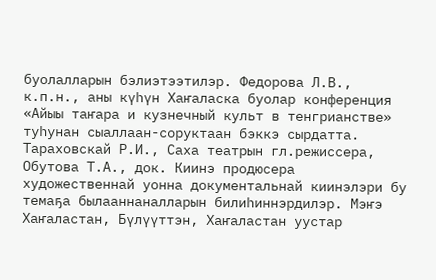буолалларын бэлиэтээтилэр. Федорова Л.В., к.п.н., аны күһүн Хаҥаласка буолар конференция «Айыы таҥара и кузнечный культ в тенгрианстве» туһунан сыаллаан-соруктаан бэккэ сырдатта. Тараховскай Р.И., Саха театрын гл.режиссера, Обутова Т.А., док. Киинэ продюсера художественнай уонна документальнай киинэлэри бу темаҕа былааннаналларын билиһиннэрдилэр. Мэҥэ Хаҥаластан, Бүлүүттэн, Хаҥаластан уустар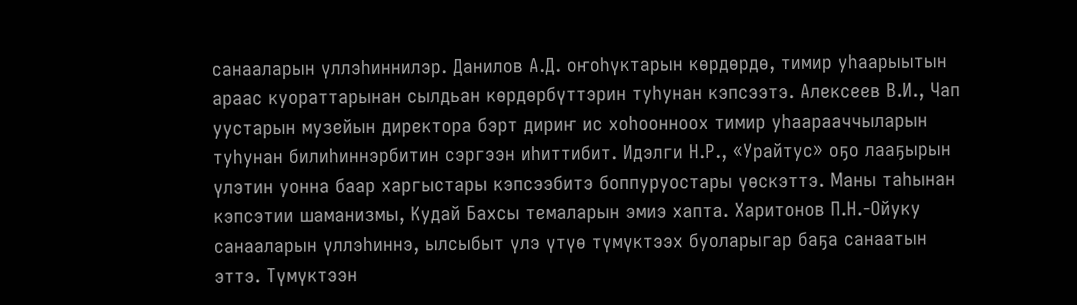санааларын үллэһиннилэр. Данилов А.Д. оҥоһүктарын көрдөрдө, тимир уһаарыытын араас куораттарынан сылдьан көрдөрбүттэрин туһунан кэпсээтэ. Алексеев В.И., Чап уустарын музейын директора бэрт дириҥ ис хоһоонноох тимир уһаарааччыларын туһунан билиһиннэрбитин сэргээн иһиттибит. Идэлги Н.Р., «Урайтус» оҕо лааҕырын үлэтин уонна баар харгыстары кэпсээбитэ боппуруостары үөскэттэ. Маны таһынан кэпсэтии шаманизмы, Кудай Бахсы темаларын эмиэ хапта. Харитонов П.Н.-Ойуку санааларын үллэһиннэ, ылсыбыт үлэ үтүө түмүктээх буоларыгар баҕа санаатын эттэ. Түмүктээн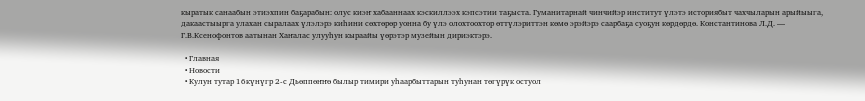кыратык санаабын этиэхпин баҕарабын: олус киэҥ хабааннаах кэскиллээх кэпсэтии таҕыста. Гуманитарнай чинчийэр институт үлэтэ историябыт чахчыларын арыйыыга, дакаастыырга улахан сыралаах үлэлэрэ киһини сөхтөрөр уонна бу үлэ олохтоохтор өттүлэриттэн көмө эрэйэрэ саарбаҕа суоҕун көрдөрдө. Константинова Л.Д. — Г.В.Ксенофонтов аатынан Хаҥалас улууһун кыраайы үөрэтэр музейын дириэктэрэ.

  • Главная
  • Новости
  • Кулун тутар 16күнүгр 2-с Дьөппөҥҥө былыр тимири уһаарбыттарын туһунан төгүрүк остуол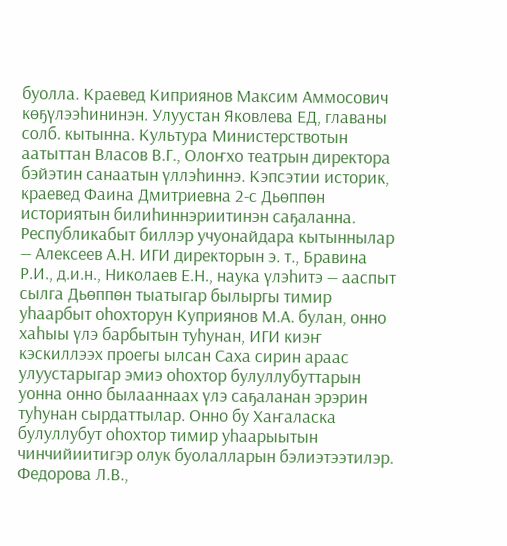буолла. Краевед Киприянов Максим Аммосович көҕүлээһининэн. Улуустан Яковлева ЕД, главаны солб. кытынна. Культура Министерствотын аатыттан Власов В.Г., Олоҥхо театрын директора бэйэтин санаатын үллэһиннэ. Кэпсэтии историк, краевед Фаина Дмитриевна 2-с Дьөппөн историятын билиһиннэриитинэн саҕаланна. Республикабыт биллэр учуонайдара кытыннылар — Алексеев А.Н. ИГИ директорын э. т., Бравина Р.И., д.и.н., Николаев Е.Н., наука үлэһитэ — ааспыт сылга Дьөппөн тыатыгар былыргы тимир уһаарбыт оһохторун Куприянов М.А. булан, онно хаһыы үлэ барбытын туһунан, ИГИ киэҥ кэскиллээх проегы ылсан Саха сирин араас улуустарыгар эмиэ оһохтор булуллубуттарын уонна онно былааннаах үлэ саҕаланан эрэрин туһунан сырдаттылар. Онно бу Хаҥаласка булуллубут оһохтор тимир уһаарыытын чинчийиитигэр олук буолалларын бэлиэтээтилэр. Федорова Л.В.,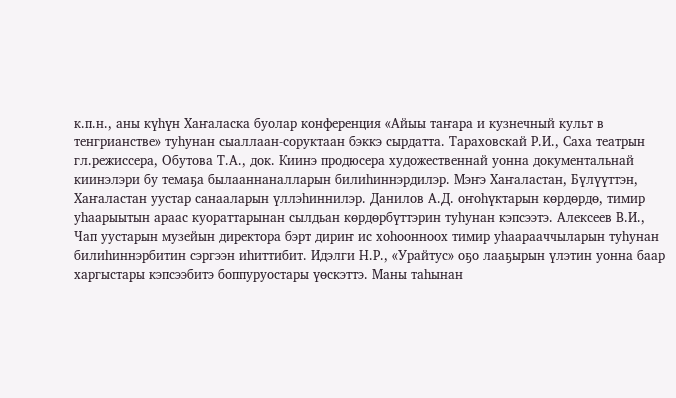к.п.н., аны күһүн Хаҥаласка буолар конференция «Айыы таҥара и кузнечный культ в тенгрианстве» туһунан сыаллаан-соруктаан бэккэ сырдатта. Тараховскай Р.И., Саха театрын гл.режиссера, Обутова Т.А., док. Киинэ продюсера художественнай уонна документальнай киинэлэри бу темаҕа былааннаналларын билиһиннэрдилэр. Мэҥэ Хаҥаластан, Бүлүүттэн, Хаҥаластан уустар санааларын үллэһиннилэр. Данилов А.Д. оҥоһүктарын көрдөрдө, тимир уһаарыытын араас куораттарынан сылдьан көрдөрбүттэрин туһунан кэпсээтэ. Алексеев В.И., Чап уустарын музейын директора бэрт дириҥ ис хоһоонноох тимир уһаарааччыларын туһунан билиһиннэрбитин сэргээн иһиттибит. Идэлги Н.Р., «Урайтус» оҕо лааҕырын үлэтин уонна баар харгыстары кэпсээбитэ боппуруостары үөскэттэ. Маны таһынан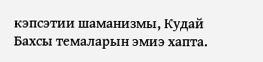кэпсэтии шаманизмы, Кудай Бахсы темаларын эмиэ хапта.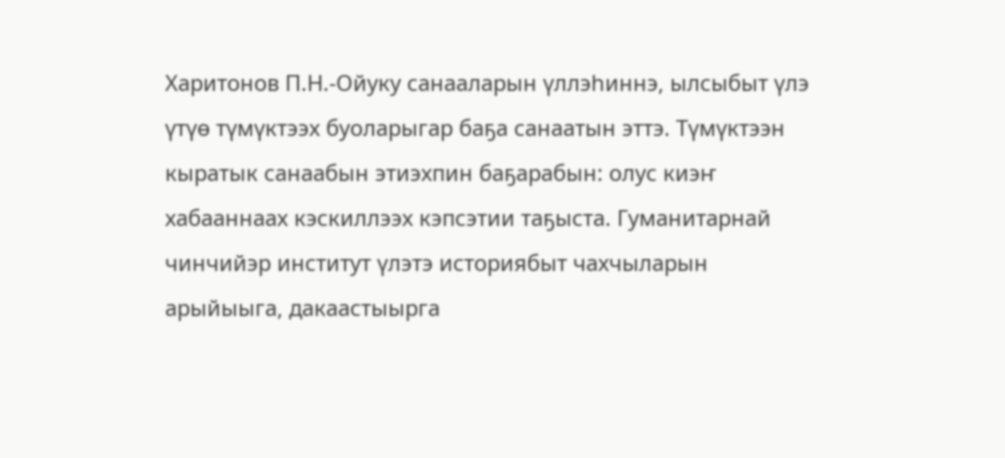Харитонов П.Н.-Ойуку санааларын үллэһиннэ, ылсыбыт үлэ үтүө түмүктээх буоларыгар баҕа санаатын эттэ. Түмүктээн кыратык санаабын этиэхпин баҕарабын: олус киэҥ хабааннаах кэскиллээх кэпсэтии таҕыста. Гуманитарнай чинчийэр институт үлэтэ историябыт чахчыларын арыйыыга, дакаастыырга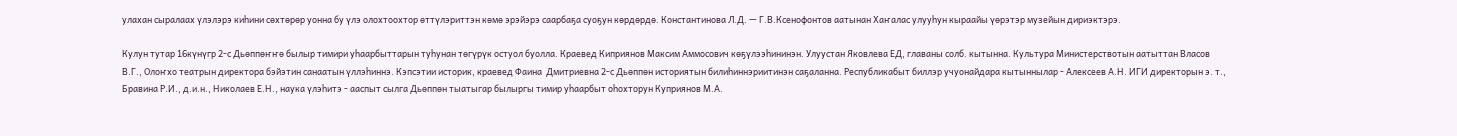улахан сыралаах үлэлэрэ киһини сөхтөрөр уонна бу үлэ олохтоохтор өттүлэриттэн көмө эрэйэрэ саарбаҕа суоҕун көрдөрдө. Константинова Л.Д. — Г.В.Ксенофонтов аатынан Хаҥалас улууһун кыраайы үөрэтэр музейын дириэктэрэ.

Кулун тутар 16күнүгр 2-с Дьөппөҥҥө былыр тимири уһаарбыттарын туһунан төгүрүк остуол буолла. Краевед Киприянов Максим Аммосович көҕүлээһининэн. Улуустан Яковлева ЕД, главаны солб. кытынна. Культура Министерствотын аатыттан Власов В.Г., Олоҥхо театрын директора бэйэтин санаатын үллэһиннэ. Кэпсэтии историк, краевед Фаина  Дмитриевна 2-с Дьөппөн историятын билиһиннэриитинэн саҕаланна. Республикабыт биллэр учуонайдара кытыннылар - Алексеев А.Н. ИГИ директорын э. т., Бравина Р.И., д.и.н., Николаев Е.Н., наука үлэһитэ - ааспыт сылга Дьөппөн тыатыгар былыргы тимир уһаарбыт оһохторун Куприянов М.А.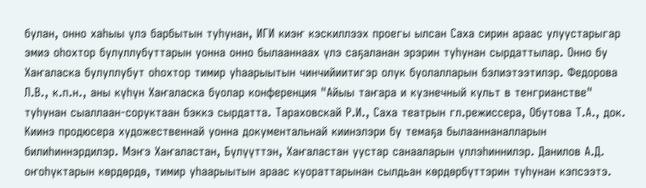булан, онно хаһыы үлэ барбытын туһунан, ИГИ киэҥ кэскиллээх проегы ылсан Саха сирин араас улуустарыгар эмиэ оһохтор булуллубуттарын уонна онно былааннаах үлэ саҕаланан эрэрин туһунан сырдаттылар. Онно бу Хаҥаласка булуллубут оһохтор тимир уһаарыытын чинчийиитигэр олук буолалларын бэлиэтээтилэр. Федорова Л.В., к.п.н., аны күһүн Хаҥаласка буолар конференция "Айыы таҥара и кузнечный культ в тенгрианстве" туһунан сыаллаан-соруктаан бэккэ сырдатта. Тараховскай Р.И., Саха театрын гл.режиссера, Обутова Т.А., док. Киинэ продюсера художественнай уонна документальнай киинэлэри бу темаҕа былааннаналларын билиһиннэрдилэр. Мэҥэ Хаҥаластан, Бүлүүттэн, Хаҥаластан уустар санааларын үллэһиннилэр. Данилов А.Д. оҥоһүктарын көрдөрдө, тимир уһаарыытын араас куораттарынан сылдьан көрдөрбүттэрин туһунан кэпсээтэ.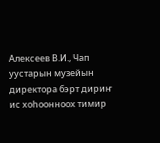Алексеев В.И., Чап уустарын музейын директора бэрт дириҥ ис хоһоонноох тимир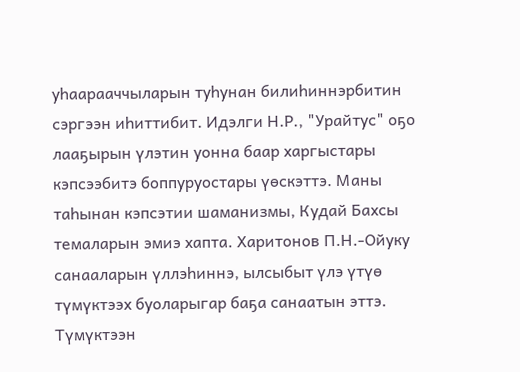уһаарааччыларын туһунан билиһиннэрбитин сэргээн иһиттибит. Идэлги Н.Р., "Урайтус" оҕо лааҕырын үлэтин уонна баар харгыстары кэпсээбитэ боппуруостары үөскэттэ. Маны таһынан кэпсэтии шаманизмы, Кудай Бахсы темаларын эмиэ хапта. Харитонов П.Н.-Ойуку санааларын үллэһиннэ, ылсыбыт үлэ үтүө түмүктээх буоларыгар баҕа санаатын эттэ. Түмүктээн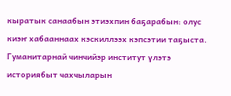кыратык санаабын этиэхпин баҕарабын: олус киэҥ хабааннаах кэскиллээх кэпсэтии таҕыста. Гуманитарнай чинчийэр институт үлэтэ историябыт чахчыларын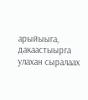арыйыыга, дакаастыырга  улахан сыралаах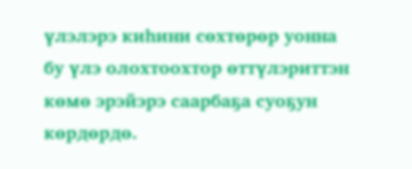үлэлэрэ киһини сөхтөрөр уонна бу үлэ олохтоохтор өттүлэриттэн көмө эрэйэрэ саарбаҕа суоҕун көрдөрдө.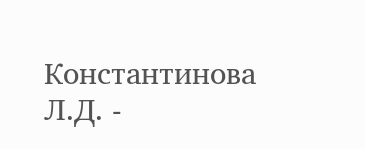Константинова Л.Д. -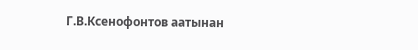Г.В.Ксенофонтов аатынан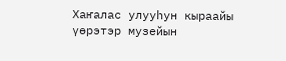Хаҥалас улууһун кыраайы үөрэтэр музейын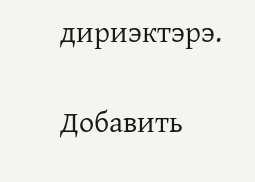дириэктэрэ.

Добавить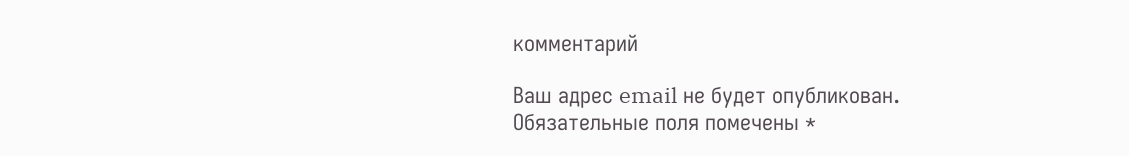комментарий

Ваш адрес email не будет опубликован. Обязательные поля помечены *